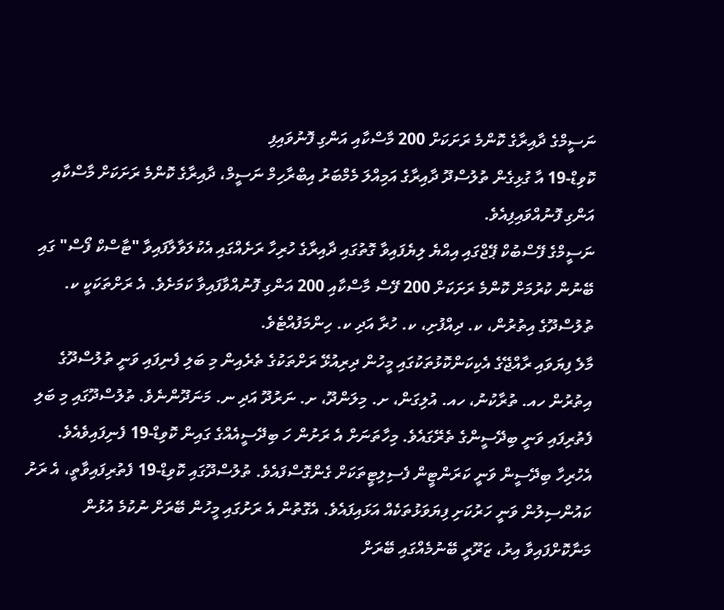ނަސީމްގެ ދާއިރާގެ ކޮންމެ ރަށަކަށް 200 މާސްކާއި އަންގި ފޮނުވައިފި
ކޮވިޑް-19 އާ ގުޅިގެން ތުލުސްދޫ ދާއިރާގެ އަމިއްލަ މެމްބަރު އިބްރާހިމް ނަސީމް، ދާއިރާގެ ކޮންމެ ރަށަކަށް މާސްކާއި އަންގި ފޮނުއްވައިފިއެވެ.
ނަސީމްގެ ފޭސްބުކް ޕޭޖްގައި އިއްޔެ ލިޔެފައިވާ ގޮތުގައި ދާއިރާގެ ހުރިހާ ރަށެއްގައި އެކުލަވާލާފައިވާ "ޓާސްކް ފޯސް" ގައި ބޭނުން ކުރުމަށް ކޮންމެ ރަށަކަށް 200 ފޭސް މާސްކާއި 200 އަންގި ފޮނުއްވާފައިވާ ކަމަށެވެ. އެ ރަށްތަކަކީ ކ. ތުލުސްދޫގެ އިތުރުން، ކ. ދިއްފުށި، ކ. ހުރާ އަދި ކ. ހިންމަފުއްޓެވެ.
މާލެ ފިޔަވައި ރާއްޖޭގެ އެކިކަންކޮޅުތަކުގައި މީހުން ދިރިއުޅޭ ރަށްތަކުގެ ތެރެއިން މި ބަލި ފެނިފައި ވަނީ ތުލުސްދޫގެ އިތުރުން ހއ. ތުރާކުނު، ހއ. އުލިގަން، ށ. މިލަންދޫ، ށ. ނަރުދޫ އަދި ނ. މަނަދޫންނެވެ. ތުލުސްދޫގައި މި ބަލި ފެތުރިފައި ވަނީ ބިދޭސީންގެ ތެރޭގައެވެ. މިހާތަނަށް އެ ރަށުން ހަ ބިދޭސީއެއްގެ ގައިން ކޮވިޑް-19 ފެނިފައިވެއެވެ.
އެހުރިހާ ބިދޭސީން ވަނީ ކަރަންޓީން ފެސިލިޓީތަކަށް ގެންގޮސްފައެވެ. ތުލުސްދޫގައި ކޮވިޑް-19 ފެތުރިފައިވާތީ، އެ ރަށު ކައުންސިލުން ވަނީ ހަރުކަށި ފިޔަވަޅުތަކެއް އަޅައިފައެވެ. އެގޮތުން އެ ރަށުގައި މީހުން ބޭރަށް ނުކުމެ އުޅުން މަނާކޮށްފައިވާ އިރު، ޒަރޫރީ ބޭނުމެއްގައި ބޭރަށް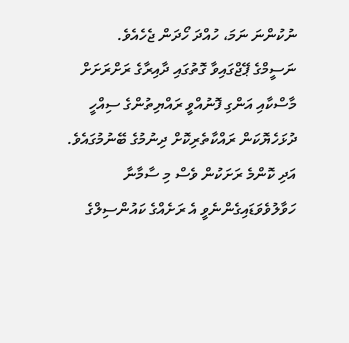ނުކުންނަ ނަމަ، ހުއްދަ ހޯދަން ޖެހެއެވެ.
ނަސީމްގެ ޕޭޖްގައިވާ ގޮތުގައި ދާއިރާގެ ރަށްރަށަށް މާސްކާއި އަންގި ފޮނުއްވީ ރައްޔިތުންގެ ސިއްހީ ދުޅަހެޔޮކަން ރައްކާތެރިކޮށް ދިނުމުގެ ބޭނުމުގައެވެ. އަދި ކޮންމެ ރަށަކުން ވެސް މި ސާމާނާ ހަވާލުވެވަޑައިގެންނެވީ އެ ރަށެއްގެ ކައުންސިލްގެ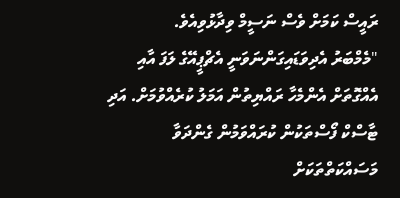ރައީސް ކަމަށް ވެސް ނަސީމް ވިދާޅުވިއެވެ.
"މެމްބަރު އެދިވަޑައިގަންނަވަނީ އެޗްޕީއޭގެ ލަފަ އާއި އެއްގޮތަށް އެންމެހާ ރައްޔިތުން އަމަލު ކުރެއްވުމަށް. އަދި ޓާސްކް ފޯސްތަކުން ކުރައްވަމުން ގެންދަވާ މަސައްކަތްތަކަށް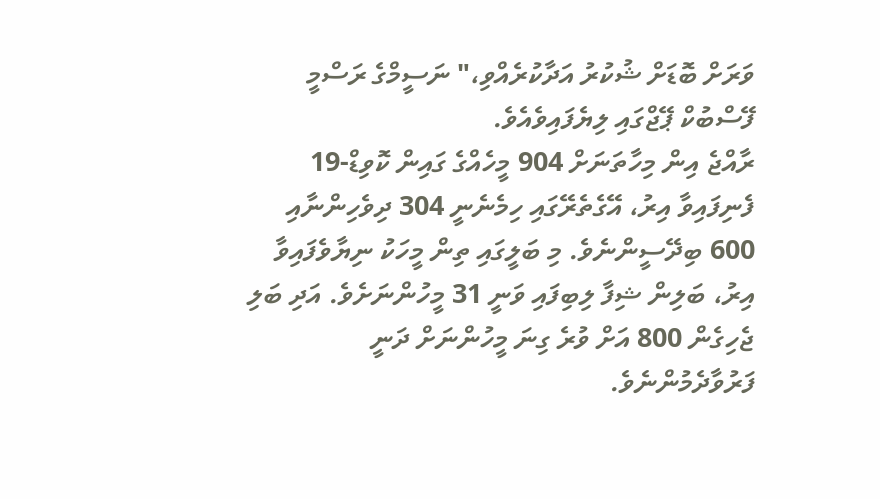ވަރަށް ބޮޑަށް ޝުކުރު އަދާކުރެއްވި،" ނަސީމްގެ ރަސްމީ ފޭސްބުކް ޕޭޖްގައި ލިޔެފައިވެއެވެ.
ރާއްޖެ އިން މިހާތަނަށް 904 މީހެއްގެ ގައިން ކޮވިޑް-19 ފެނިފައިވާ އިރު، އޭގެތެރޭގައި ހިމެނެނީ 304 ދިވެހިންނާއި 600 ބިދޭސީންނެވެ. މި ބަލީގައި ތިން މީހަކު ނިޔާވެފައިވާ އިރު، ބަލިން ޝިފާ ލިބިފައި ވަނީ 31 މީހުންނަށެވެ. އަދި ބަލި ޖެހިގެން 800 އަށް ވުރެ ގިނަ މީހުންނަށް ދަނީ ފަރުވާދެމުންނެވެ.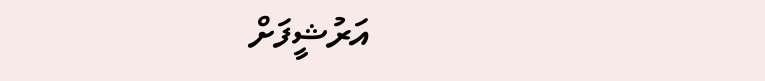އަރުޝީފަށް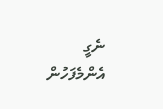ނެގީ
އެންމެފަހުން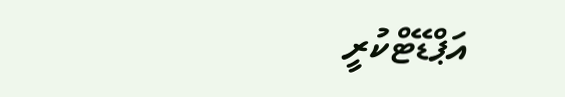އަޕްޑޭޓްކުރީ